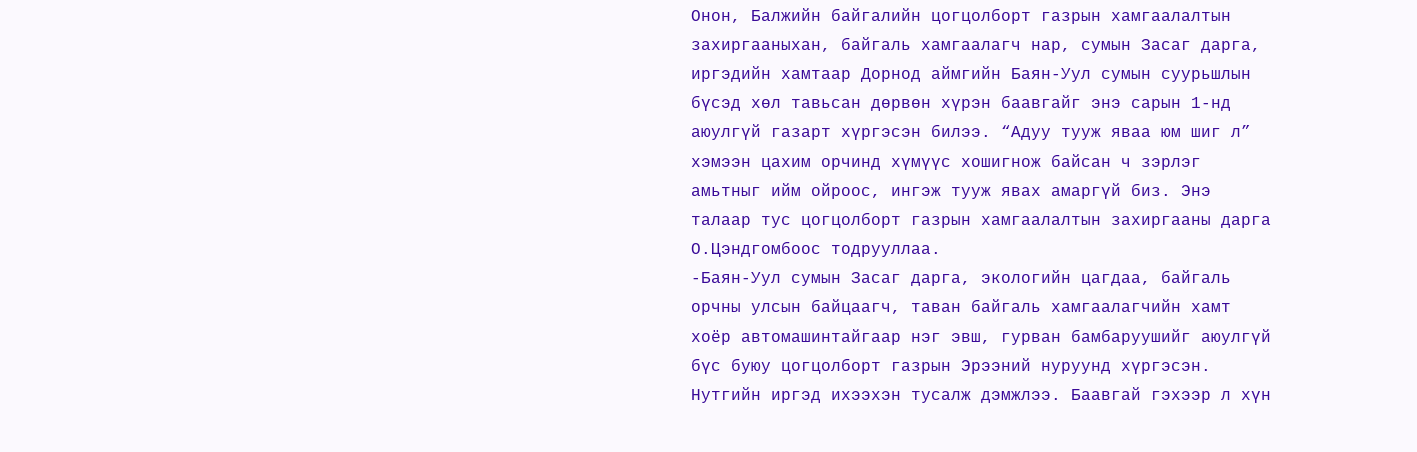Онон, Балжийн байгалийн цогцолборт газрын хамгаалалтын захиргааныхан, байгаль хамгаалагч нар, сумын Засаг дарга, иргэдийн хамтаар Дорнод аймгийн Баян-Уул сумын суурьшлын бүсэд хөл тавьсан дөрвөн хүрэн баавгайг энэ сарын 1-нд аюулгүй газарт хүргэсэн билээ. “Адуу тууж яваа юм шиг л” хэмээн цахим орчинд хүмүүс хошигнож байсан ч зэрлэг амьтныг ийм ойроос, ингэж тууж явах амаргүй биз. Энэ талаар тус цогцолборт газрын хамгаалалтын захиргааны дарга О.Цэндгомбоос тодрууллаа.
-Баян-Уул сумын Засаг дарга, экологийн цагдаа, байгаль орчны улсын байцаагч, таван байгаль хамгаалагчийн хамт хоёр автомашинтайгаар нэг эвш, гурван бамбаруушийг аюулгүй бүс буюу цогцолборт газрын Эрээний нуруунд хүргэсэн. Нутгийн иргэд ихээхэн тусалж дэмжлээ. Баавгай гэхээр л хүн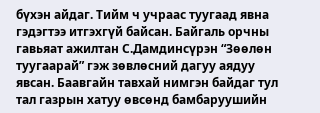бүхэн айдаг. Тийм ч учраас туугаад явна гэдэгтээ итгэхгүй байсан. Байгаль орчны гавьяат ажилтан С.Дамдинсүрэн “Зөөлөн туугаарай” гэж зөвлөсний дагуу аядуу явсан. Баавгайн тавхай нимгэн байдаг тул тал газрын хатуу өвсөнд бамбаруушийн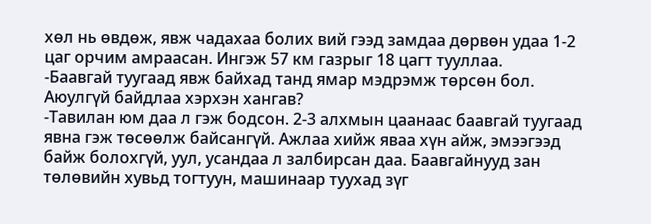хөл нь өвдөж, явж чадахаа болих вий гээд замдаа дөрвөн удаа 1-2 цаг орчим амраасан. Ингэж 57 км газрыг 18 цагт тууллаа.
-Баавгай туугаад явж байхад танд ямар мэдрэмж төрсөн бол. Аюулгүй байдлаа хэрхэн хангав?
-Тавилан юм даа л гэж бодсон. 2-3 алхмын цаанаас баавгай туугаад явна гэж төсөөлж байсангүй. Ажлаа хийж яваа хүн айж, эмээгээд байж болохгүй, уул, усандаа л залбирсан даа. Баавгайнууд зан төлөвийн хувьд тогтуун, машинаар туухад зүг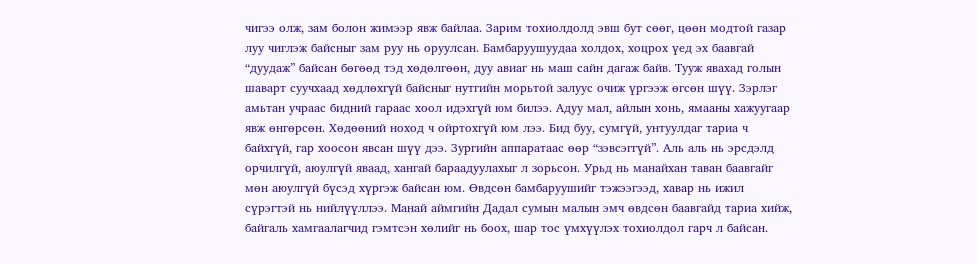чигээ олж, зам болон жимээр явж байлаа. Зарим тохиолдолд эвш бут сөөг, цөөн модтой газар луу чиглэж байсныг зам руу нь оруулсан. Бамбаруушуудаа холдох, хоцрох үед эх баавгай “дуудаж” байсан бөгөөд тэд хөдөлгөөн, дуу авиаг нь маш сайн дагаж байв. Тууж явахад голын шаварт суучхаад хөдлөхгүй байсныг нутгийн морьтой залуус очиж үргээж өгсөн шүү. Зэрлэг амьтан учраас бидний гараас хоол идэхгүй юм билээ. Адуу мал, айлын хонь, ямааны хажуугаар явж өнгөрсөн. Хөдөөний ноход ч ойртохгүй юм лээ. Бид буу, сумгүй, унтуулдаг тариа ч байхгүй, гар хоосон явсан шүү дээ. Зургийн аппаратаас өөр “зэвсэггүй”. Аль аль нь эрсдэлд орчилгүй, аюулгүй яваад, хангай бараадуулахыг л зорьсон. Урьд нь манайхан таван баавгайг мөн аюулгүй бүсэд хүргэж байсан юм. Өвдсөн бамбаруушийг тэжээгээд, хавар нь ижил сүрэгтэй нь нийлүүллээ. Манай аймгийн Дадал сумын малын эмч өвдсөн баавгайд тариа хийж, байгаль хамгаалагчид гэмтсэн хөлийг нь боох, шар тос үмхүүлэх тохиолдол гарч л байсан.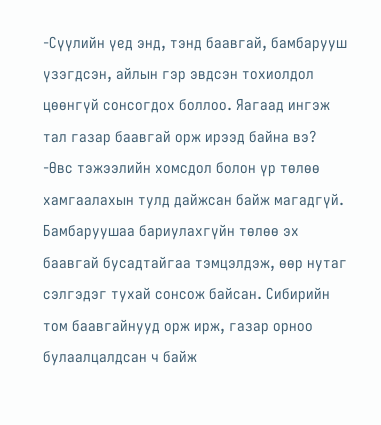-Сүүлийн үед энд, тэнд баавгай, бамбарууш үзэгдсэн, айлын гэр эвдсэн тохиолдол цөөнгүй сонсогдох боллоо. Яагаад ингэж тал газар баавгай орж ирээд байна вэ?
-Өвс тэжээлийн хомсдол болон үр төлөө хамгаалахын тулд дайжсан байж магадгүй. Бамбаруушаа бариулахгүйн төлөө эх баавгай бусадтайгаа тэмцэлдэж, өөр нутаг сэлгэдэг тухай сонсож байсан. Сибирийн том баавгайнууд орж ирж, газар орноо булаалцалдсан ч байж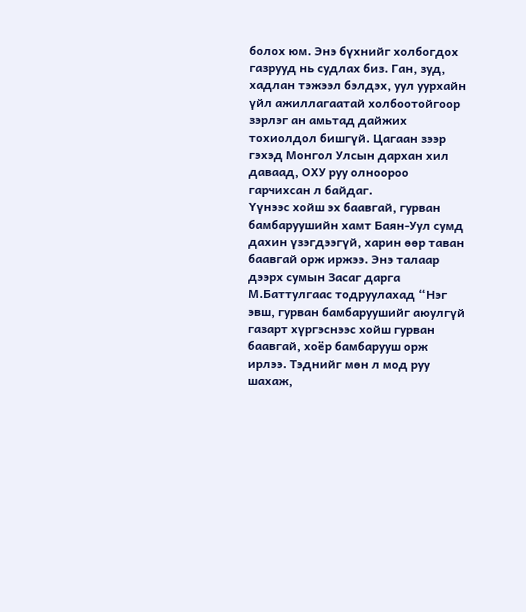болох юм. Энэ бүхнийг холбогдох газрууд нь судлах биз. Ган, зуд, хадлан тэжээл бэлдэх, уул уурхайн үйл ажиллагаатай холбоотойгоор зэрлэг ан амьтад дайжих тохиолдол бишгүй. Цагаан зээр гэхэд Монгол Улсын дархан хил даваад, ОХУ руу олноороо гарчихсан л байдаг.
Үүнээс хойш эх баавгай, гурван бамбаруушийн хамт Баян-Уул сумд дахин үзэгдээгүй, харин өөр таван баавгай орж иржээ. Энэ талаар дээрх сумын Засаг дарга М.Баттулгаас тодруулахад “Нэг эвш, гурван бамбаруушийг аюулгүй газарт хүргэснээс хойш гурван баавгай, хоёр бамбарууш орж ирлээ. Тэднийг мөн л мод руу шахаж,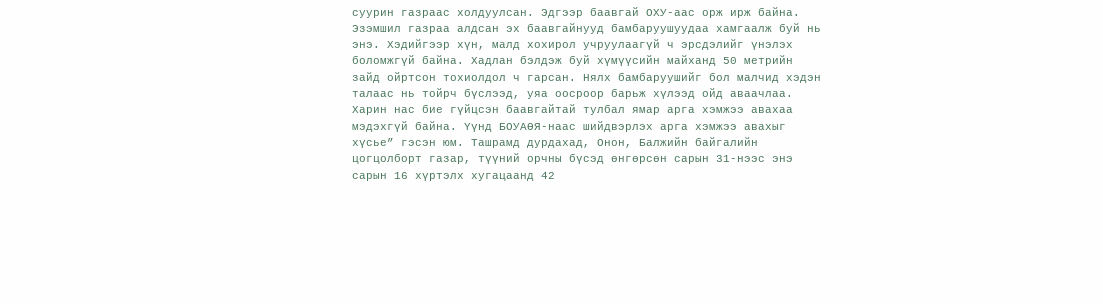суурин газраас холдуулсан. Эдгээр баавгай ОХУ-аас орж ирж байна. Эзэмшил газраа алдсан эх баавгайнууд бамбаруушуудаа хамгаалж буй нь энэ. Хэдийгээр хүн, малд хохирол учруулаагүй ч эрсдэлийг үнэлэх боломжгүй байна. Хадлан бэлдэж буй хүмүүсийн майханд 50 метрийн зайд ойртсон тохиолдол ч гарсан. Нялх бамбаруушийг бол малчид хэдэн талаас нь тойрч бүслээд, уяа оосроор барьж хүлээд ойд аваачлаа. Харин нас бие гүйцсэн баавгайтай тулбал ямар арга хэмжээ авахаа мэдэхгүй байна. Үүнд БОУАӨЯ-наас шийдвэрлэх арга хэмжээ авахыг хүсье” гэсэн юм. Ташрамд дурдахад, Онон, Балжийн байгалийн цогцолборт газар, түүний орчны бүсэд өнгөрсөн сарын 31-нээс энэ сарын 16 хүртэлх хугацаанд 42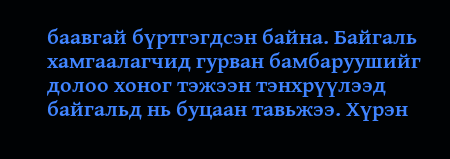баавгай бүртгэгдсэн байна. Байгаль хамгаалагчид гурван бамбаруушийг долоо хоног тэжээн тэнхрүүлээд байгальд нь буцаан тавьжээ. Хүрэн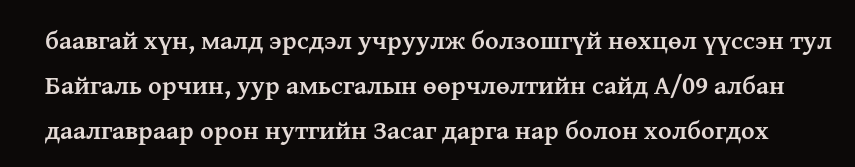баавгай хүн, малд эрсдэл учруулж болзошгүй нөхцөл үүссэн тул Байгаль орчин, уур амьсгалын өөрчлөлтийн сайд А/09 албан даалгавраар орон нутгийн Засаг дарга нар болон холбогдох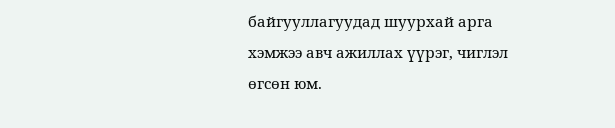байгууллагуудад шуурхай арга хэмжээ авч ажиллах үүрэг, чиглэл өгсөн юм.